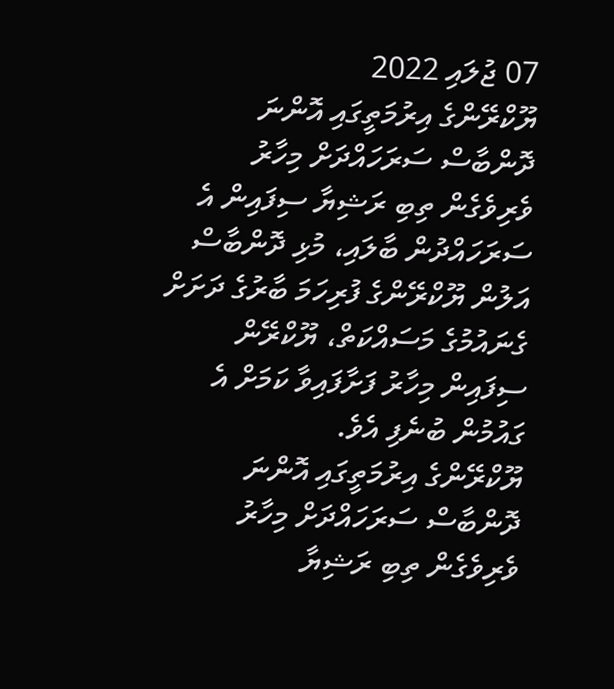07 ޖުލައި 2022
ޔޫކްރޭންގެ އިރުމަތީގައި އޮންނަ ދޮންބާސް ސަރަހައްދަށް މިހާރު ވެރިވެގެން ތިބި ރަޝިޔާ ސިފައިން އެ ސަރަހައްދުން ބާލައި، މުޅި ދޮންބާސް އަލުން ޔޫކްރޭންގެ ފުރިހަމަ ބާރުގެ ދަށަށް ގެނައުމުގެ މަސައްކަތް، ޔޫކްރޭން ސިފައިން މިހާރު ފަށާފައިވާ ކަމަށް އެ ގައުމުން ބުނެފި އެވެ.
ޔޫކްރޭންގެ އިރުމަތީގައި އޮންނަ ދޮންބާސް ސަރަހައްދަށް މިހާރު ވެރިވެގެން ތިބި ރަޝިޔާ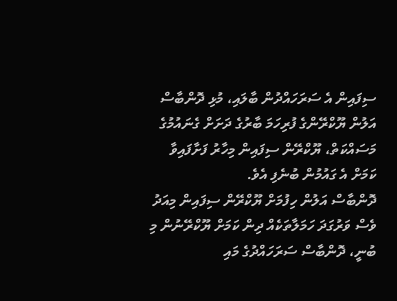ސިފައިން އެ ސަރަހައްދުން ބާލައި، މުޅި ދޮންބާސް އަލުން ޔޫކްރޭންގެ ފުރިހަމަ ބާރުގެ ދަށަށް ގެނައުމުގެ މަސައްކަތް، ޔޫކްރޭން ސިފައިން މިހާރު ފަށާފައިވާ ކަމަށް އެ ގައުމުން ބުނެފި އެވެ.
ދޮންބާސް އަލުން ހިފުމަށް ޔޫކްރޭން ސިފައިން މިއަދު ވެސް ވަރުގަދަ ހަމަލާތަކެއް ދިން ކަމަށް ޔޫކްރޭނުން މި ބުނީ، ދޮންބާސް ސަރަހައްދުގެ މައި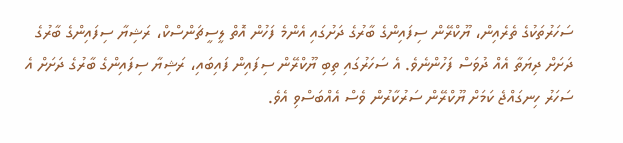ސަހަރުތަކުގެ ތެރެއިން، ޔޫކްރޭން ސިފައިންގެ ބާރުގެ ދަށުގައި އެންމެ ފަހުން އޮތް ލީސީޗަންސްކް، ރަޝިޔާ ސިފައިންގެ ބާރުގެ ދަށަށް ދިޔަތާ އެއް ދުވަސް ފަހުންނެވެ. އެ ސަހަރުގައި ތިބި ޔޫކްރޭން ސިފައިން ފައިބައި، ރަޝިޔާ ސިފައިންގެ ބާރުގެ ދަށަށް އެ ސަހަރު ހިނގައްޖެ ކަމަށް ޔޫކްރޭން ސަރުކާރުން ވެސް އެއްބަސްވި އެވެ.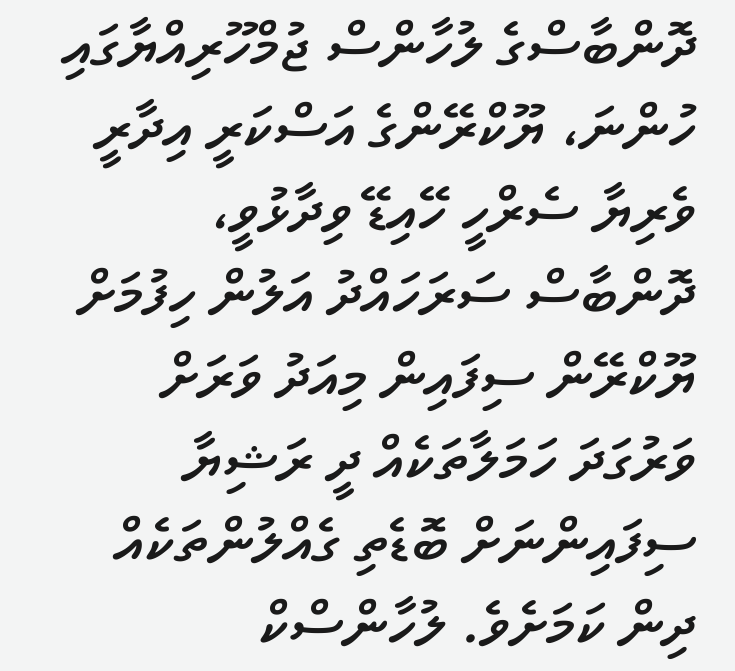ދޮންބާސްގެ ލުހާންސް ޖުމްހޫރިއްޔާގައި ހުންނަ، ޔޫކްރޭންގެ އަސްކަރީ އިދާރީ ވެރިޔާ ސެރްހީ ހޭއިޑޭ ވިދާޅުވީ، ދޮންބާސް ސަރަހައްދު އަލުން ހިފުމަށް ޔޫކްރޭން ސިފައިން މިއަދު ވަރަށް ވަރުގަދަ ހަމަލާތަކެއް ދީ ރަޝިޔާ ސިފައިންނަށް ބޮޑެތި ގެއްލުންތަކެއް ދިން ކަމަށެވެ. ލުހާންސްކް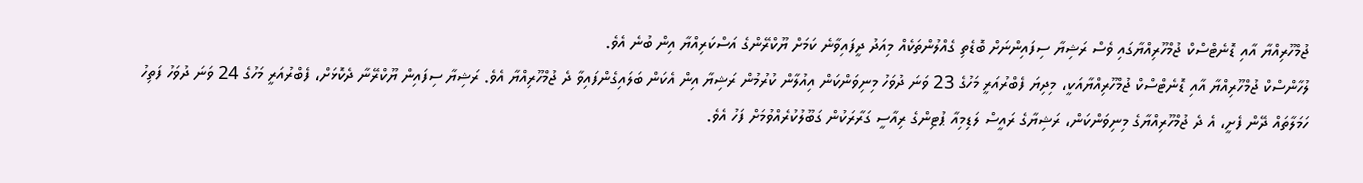ޖުމްހޫރިއްޔާ އާއި ޑޮނެޓްސްކް ޖުމްހޫރިއްޔާގައި ވެސް ރަޝިޔާ ސިފައިންނަށް ބޮޑެތި ގެއްލުންތަކެއް މިއަދު ދީފައިވާނެ ކަމަށް ޔޫކްރޭންގެ އަސްކަރިއްޔާ އިން ބުނެ އެވެ.
ލުހާންސްކް ޖުމްހޫރިއްޔާ އާއި ޑޮނެޓްސްކް ޖުމްހޫރިއްޔާއަކީ، މިދިޔަ ފެބްރުއަރީ މަހުގެ 23 ވަނަ ދުވަހު މިނިވަންކަން އިއުލާން ކުރުމުން ރަޝިޔާ އިން އެކަން ބަލައިގެންފައިވާ ދެ ޖުމްހޫރިއްޔާ އެވެ. ރަޝިޔާ ސިފައިން ޔޫކްރޭނާ ދެކޮޅަށް، ފެބްރުއަރީ މަހުގެ 24 ވަނަ ދުވަހު ފަތިހު ހަމަލާތައް ދޭން ފެށީ، އެ ދެ ޖުމްހޫރިއްޔާގެ މިނިވަންކަން، ރަޝިޔާގެ ރައީސް ލަޑިމިއާ ޕުޓިންގެ ރިއާސީ ގަރާރަކުން ގަބޫލުކުރެއްވުމަށް ފަހު އެވެ.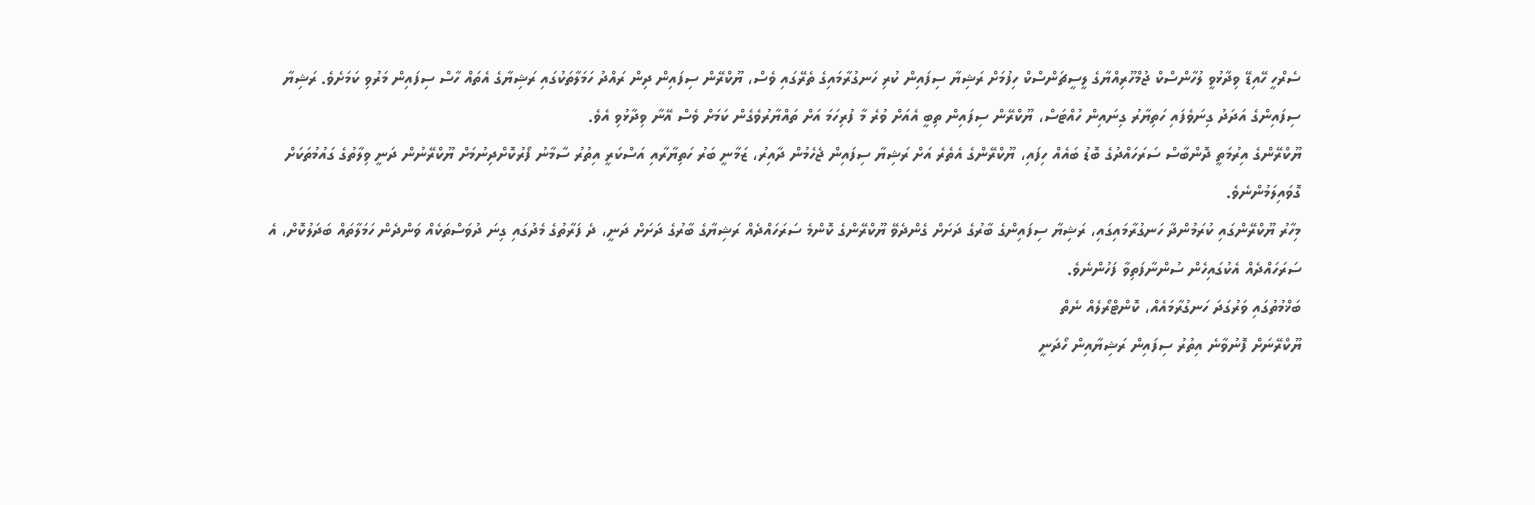ސެރްހީ ހޭއިޑޭ ވިދާޅުވީ ލުހާންސްކް ޖުމްހޫރިއްޔާގެ ލީސީޗަންސްކް ހިފުމަށް ރަޝިޔާ ސިފައިން ކުރި ހަނގުރާމައިގެ ތެރޭގައި ވެސް، ޔޫކްރޭން ސިފައިން ދިން ރައްދު ހަމަލާތަކުގައި ރަޝިޔާގެ އެތައް ހާސް ސިފައިން މަރުވި ކަމަށެވެ. ރަޝިޔާ ސިފައިންގެ އަދަދު ގިނަވެފައި ހަތިޔާރު ގިނައިން ހުއްޓަސް، ޔޫކްރޭން ސިފައިން ތިބީ އެއަށް ވުރެ މާ ފުރިހަމަ އަށް ތައްޔާރުވެގެން ކަމަށް ވެސް އޭނާ ވިދާޅުވި އެވެ.
ޔޫކްރޭންގެ އިރުމަތީ ދޮންބާސް ސަރަހައްދުގެ ބޮޑު ބައެއް ހިފައި، ޔޫކްރޭންގެ އެތެރެ އަށް ރަޝިޔާ ސިފައިން ޖެހެމުން ދާއިރު، ޒަމާނީ ބަރު ހަތިޔާރާއި އަސްކަރީ އިތުރު ސާމާނު ފޯރުކޮށްދިނުމަށް ޔޫކްރޭނުން ދަނީ ވިލާތުގެ ގައުމުތަކަށް ގޮވައިލަމުންނެވެ.
މިހާރު ޔޫކްރޭންގައި ކުރަމުންދާ ހަނގުރާމައިގައި، ރަޝިޔާ ސިފައިންގެ ބާރުގެ ދަށަށް ގެންދެވޭ ޔޫކްރޭންގެ ކޮންމެ ސަރަހައްދެއް ރަޝިޔާގެ ބާރުގެ ދަށަށް ދަނީ، ދެ ފަރާތުގެ މެދުގައި ގިނަ ދުވަސްތަކެއް ވަންދެން ހަމަލާތައް ބަދަލުކޮށް، އެ ސަރަހައްދެއް އެކުގައިހެން ސުންނާފަތިވާ ފަހުންނެވެ.
ބަޚްމުތުގައި ވަރުގަދަ ހަނގުރާމައެއް، ކޮންޓްރޯލެއް ނެތް
ޔޫކްރޭނަށް ފޮނުވާނެ އިތުރު ސިފައިން ރަޝިޔާއިން ހޯދަނީ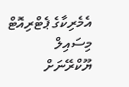އެމެރިކާގެ ޕެޓްރިއޮޓް މިސައިލް ޔޫކްރޭނަށް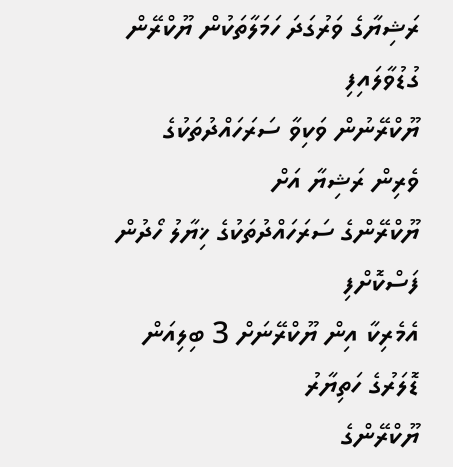ރަޝިޔާގެ ވަރުގަދަ ހަމަލާތަކުން ޔޫކްރޭން ގުޑުވާލައިފި
ޔޫކްރޭނުން ވަކިވާ ސަރަހައްދުތަކުގެ ވެރިން ރަޝިޔާ އަށް
ޔޫކްރޭންގެ ސަރަހައްދުތަކުގެ ޚިޔާލު ހޯދުން ފަސްކޮށްފި
އެމެރިކާ އިން ޔޫކްރޭނަށް 3 ބިލިއަން ޑޮލަރުގެ ހަތިޔާރު
ޔޫކްރޭންގެ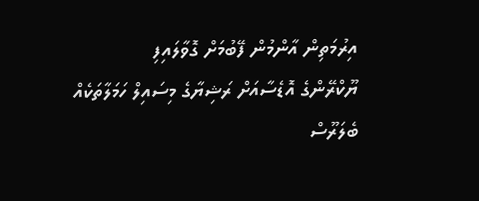އިރުމަތިން އާންމުން ފޭބުމަށް ގޮވާލައިފި
ޔޫކްރޭންގެ އޮޑެސާއަށް ރަޝިޔާގެ މިސައިލް ހަމަލާތަކެއް
ބެލަރޫސް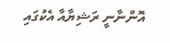އޮންނާނީ ރަޝިޔާއާ އެކުގައި